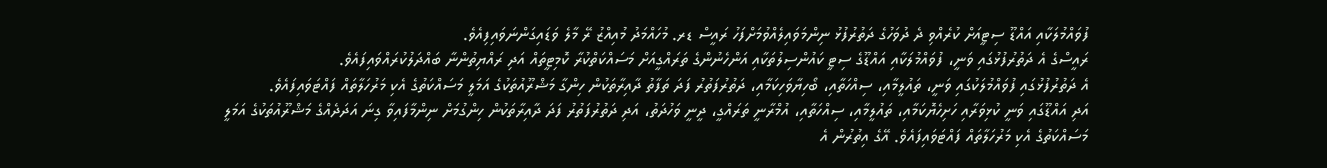ފުވައްމުލަކާއި އައްޑޫ ސިޓީއަށް ކުރެއްވި ދެ ދުވަހުގެ ދަތުރުފުޅު ނިންމަވައިލެއްވުމަށްފަހު ރައީސް ޑރ. މުހައްމަދު މުއިއްޒު ރޭ މާލެ ވަޑައިގަންނަވައިފިއެވެ.
ރައީސްގެ އެ ދަތުރުފުޅުގައި ވަނީ، ފުވައްމުލަކާއި އައްޑޫގެ ސިޓީ ކައުންސިލުތަކާއި އަންހެނުންގެ ތަރައްގީއަށް މަސައްކަތްކުރާ ކޮމިޓީތައް އަދި ރައްޔިތުންނާ ބައްދަލުކުރައްވައިފައެވެ.
އެ ދަތުރުފުޅުގައި ފުވައްމުލަކުގައި ވަނީ، ތައުލީމާއި، ސިއްހަތާއި، ބޯހިޔާވަހިކަމާއި، ދަތުރުފަތުރު ފަދަ ތަފާތު ދާއިރާތަކުން ހިންގާ މަޝްރޫއުތަކުގެ އަމަލީ މަސައްކަތުގެ އެކި މަރުހަލާތައް ފައްޓަވައިފައެވެ.
އަދި އައްޑޫގައި ވަނީ ކުޅިވަރާއި ހަށިހެޔޮކަމާއި، ތައުލީމާއި، ސިއްހަތާއި، އުމްރާނީ ތަރައްގީ، ދީނީ ވަހުދަތު، އަދި ދަތުރުފަތުރު ފަދަ ދާއިރާތަކުން ހިންގުމަށް ނިންމާފައިވާ ގިނަ އަދަދެއްގެ މަޝްރޫއުތަކުގެ އަމަލީ މަސައްކަތުގެ އެކި މަރުހަލާތައް ފައްޓަވައިފައެވެ. އޭގެ އިތުރުން އެ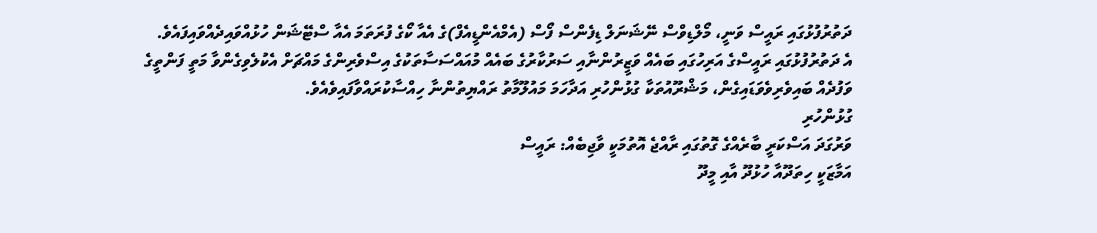ދަތުރުފުޅުގައި ރައީސް ވަނީ، މޯލްޑިވްސް ނޭޝަނަލް ޑިފެންސް ފޯސް (އެމްއެންޑީއެފް)ގެ އެއާ ކޯގެ ފުރަތަމަ އެއާ ސްޓޭޝަން ހުޅުއްވައިދެއްވައިފައެވެ.
އެ ދަތުރުފުޅުގައި ރައީސްގެ އަރިހުގައި ބައެއް ވަޒީރުންނާއި ސަރުކާރުގެ ބައެއް މުއައްސަސާތަކުގެ އިސްވެރިންގެ މައްޗަށް އެކުލެވިގެންވާ މަތީ ފަންތީގެ ވަފުދެއް ބައިވެރިވެވަޑައިގެން، މަޝްރޫއުތަކާ ގުޅުންހުރި އަދާހަމަ މައުލޫމާތު ރައްޔިތުންނާ ހިއްސާކުރައްވާފައިވެއެވެ.
ގުޅުންހުރި
ވަރުގަދަ އަސްކަރީ ބާރެއްގެ ގޮތުގައި ރާއްޖެ އޮތުމަކީ ވާޖިބެއް: ރައީސް
އަމާޒަކީ ހިތަދޫއާ ހުޅުދޫ އާއި މީދޫ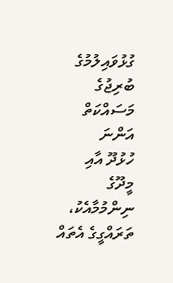ގުޅުވައިލުމުގެ ބުރިޖުގެ މަސައްކަތް އަންނަ
ހުޅުދޫ އާއި މީދޫގެ ނިންމުމާއެކު، ތަރައްގީގެ އެތައް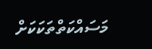މަސައްކަތްތަކަކަށް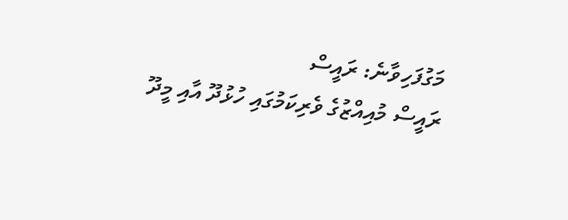މަގުފަހިވާނެ: ރައީސް
ރައީސް މުއިއްޒުގެ ވެރިކަމުގައި ހުޅުދޫ އާއި މީދޫ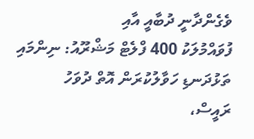ވެގެންދާނީ ދުބާއީ އާއި
ފުވައްމުލަކު 400 ފްލެޓް މަޝްރޫއު: ނިންމައި ތަޅުދަނޑި ހަވާލުކުރަން އޮތް ދުވަހު
ރައީސް،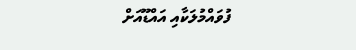ފުވައްމުލަކާއި އައްޑޫއަށް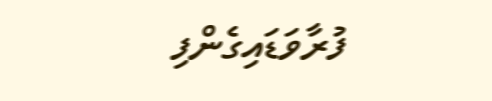ފުރާވަޑައިގެންފި